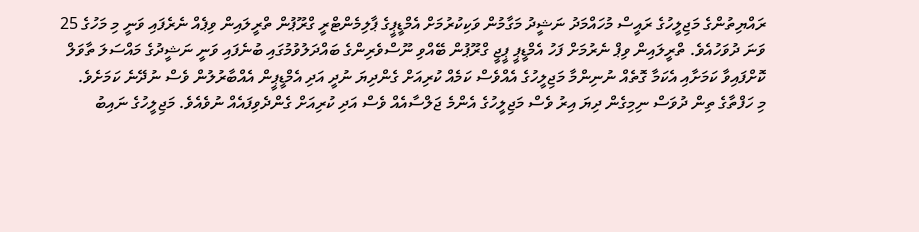ރައްޔިތުންގެ މަޖިލީހުގެ ރައީސް މުހައްމަދު ނަޝީދު މަގާމުން ވަކިކުރުމަށް އެމްޑީޕީގެ ޕާލިމެންޓްރީ ގްރޫޕުން ތްރީލައިން ވިޕެއް ނެރެފައި ވަނީ މި މަހުގެ 25 ވަނަ ދުވަހުއެވެ. ތްރީލައިން ވިޕް ނެރުމަށް ފަހު އެމްޑީޕީ ޕީޖީ ގްރޫޕުން ބޭއްވި ނޫސްވެރިންގެ ބައްދަލުވުމުގައި ބުނެފައި ވަނީ ނަޝީދުގެ މައްސަލަ ތާވަލް ކޮށްފައިވާ ކަމަށާއި އެކަމާ ގޮތެއް ނުނިންމާ މަޖިލީހުގެ އެއްވެސް ކަމެއް ކުރިއަށް ގެންދިޔަ ނުދީ އަދި އެމްޑީޕީން އެއްބާރުލުން ވެސް ނުދޭނެ ކަމަށެވެ.
މި ހަފްތާގެ ތިން ދުވަސް ނިމިގެން ދިޔަ އިރު ވެސް މަޖިލީހުގެ އެންމެ ޖަލްސާއެއް ވެސް އަދި ކުރިއަށް ގެންދެވިފައެއް ނުވެއެވެ. މަޖިލީހުގެ ނައިބު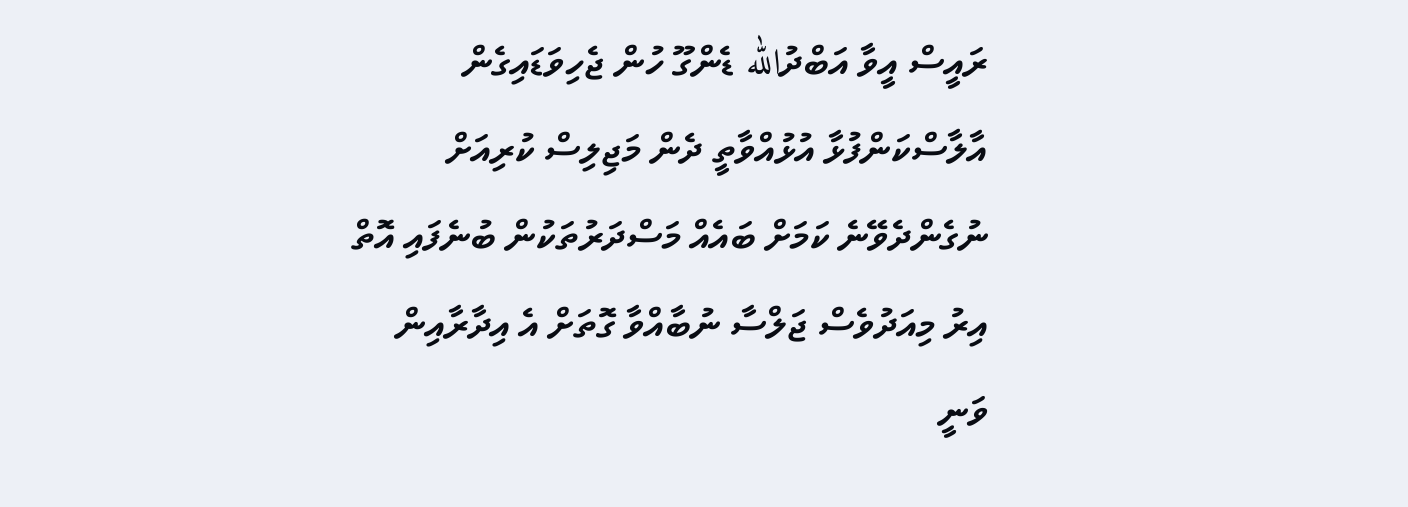ރައީސް އީވާ އަބްދުالله ޑެންގޫ ހުން ޖެހިވަޑައިގެން އާލާސްކަންފުޅާ އުޅުއްވާތީ ދެން މަޖިލިސް ކުރިއަށް ނުގެންދެވޭނެ ކަމަށް ބައެއް މަސްދަރުތަކުން ބުނެފައި އޮތް އިރު މިއަދުވެސް ޖަލްސާ ނުބާއްވާ ގޮތަށް އެ އިދާރާއިން ވަނީ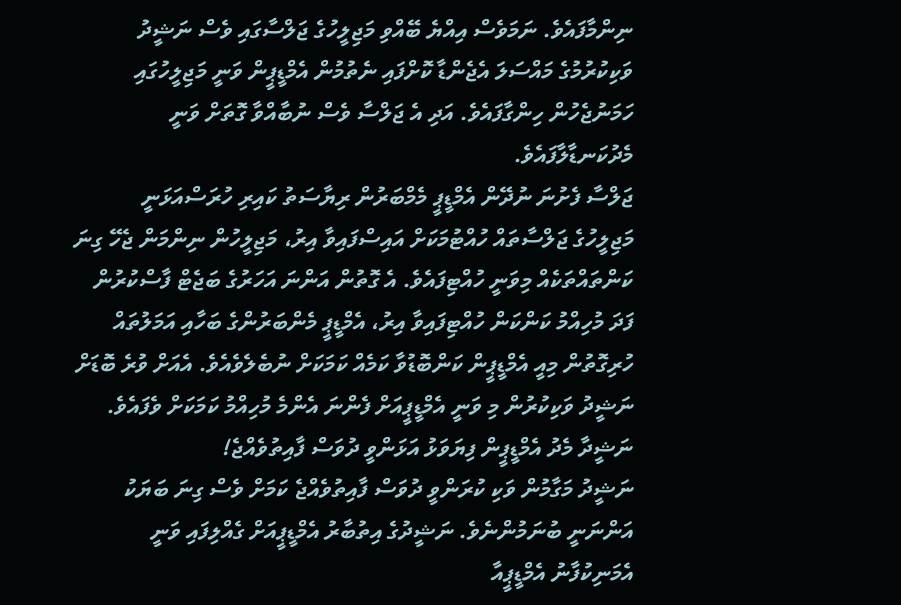ނިންމާފައެވެ. ނަމަވެސް އިއްޔެ ބޭއްވި މަޖިލީހުގެ ޖަލްސާގައި ވެސް ނަޝީދު ވަކިކުރުމުގެ މައްސަލަ އެޖެންޑާ ކޮށްފައި ނެތުމުން އެމްޑީޕީން ވަނީ މަޖިލީހުގައި ހަމަނުޖެހުން ހިންގާފައެވެ. އަދި އެ ޖަލްސާ ވެސް ނުބާއްވާ ގޮތަށް ވަނީ މެދުކަނޑާލާފައެވެ.
ޖަލްސާ ފެށުނަ ނުދޭން އެމްޑީޕީ މެމްބަރުން ރިޔާސަތު ކައިރި ހުރަސްއަޅަނީ
މަޖިލީހުގެ ޖަލްސާތައް ހުއްޓުމަކަށް އައިސްފައިވާ އިރު، މަޖިލީހުން ނިންމަން ޖެހޭ ގިނަ ކަންތައްތަކެއް މިވަނީ ހުއްޓިފައެވެ. އެ ގޮތުން އަންނަ އަހަރުގެ ބަޖެޓް ފާސްކުރުން ފަދަ މުހިއްމު ކަންކަން ހުއްޓިފައިވާ އިރު، އެމްޑީޕީ މެންބަރުންގެ ބަހާއި އަމަލުތައް ހުރިގޮތުން މިއީ އެމްޑީޕީން ކަންބޮޑުވާ ކަމެއް ކަމަކަށް ނުބެލެވެއެވެ. އެއަށް ވުރެ ބޮޑަށް ނަޝީދު ވަކިކުރުން މި ވަނީ އެމްޑީޕީއަށް ފެންނަ އެންމެ މުހިއްމު ކަމަކަށް ވެފައެވެ.
ނަޝީދާ މެދު އެމްޑީޕީން ފިޔަވަޅު އަޅަންވީ ދުވަސް ފާއިތުވެއްޖެ!
ނަޝީދު މަގާމުން ވަކި ކުރަންވީ ދުވަސް ފާއިތުވެއްޖެ ކަމަށް ވެސް ގިނަ ބަޔަކު އަންނަނީ ބުނަމުންނެވެ. ނަޝީދުގެ އިތުބާރު އެމްޑީޕީއަށް ގެއްލިފައި ވަނީ އެމަނިކުފާނު އެމްޑީޕީއާ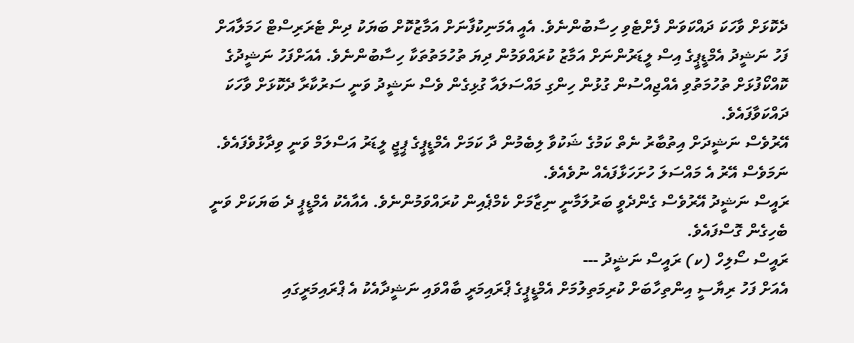ދެކޮޅަށް ވާހަކަ ދައްކަވަން ފެށްޓެވި ހިސާބުންނެވެ. އެއީ އެމަނިކުފާނަށް އަމާޒުކޮށް ބަޔަކު ދިން ޓެރަރިސްޓް ހަމަލާއަށް ފަހު ނަޝީދު އެމްޑީޕީގެ އިސް ލީޑަރުންނަށް އަމާޒު ކުރައްވަމުން ދިޔަ ތުހުމަތުތަކާ ހިސާބުންނެވެ. އެއަށްފަހު ނަޝީދުގެ ކޮއްކޯފުޅަށް ތުހުމަތުވި އެއްޖިއްސުން ގުޅުން ހިންގި މައްސަލައާ ގުޅިގެން ވެސް ނަޝީދު ވަނީ ސަރުކާރާ ދެކޮޅަށް ވާހަކަ ދައްކަވާފައެވެ.
އޭރުވެސް ނަޝީދަށް އިތުބާރު ނެތް ކަމުގެ ޝަކުވާ ލިބެމުން ދާ ކަމަށް އެމްޑީޕީގެ ޕީޖީ ލީޑަރު އަސްލަމް ވަނީ ވިދާޅުވެފައެވެ. ނަމަވެސް އޭރު އެ މައްސަލަ ހުށަހަޅާފައެއް ނުވެއެވެ.
ރައީސް ނަޝީދު އޭރުވެސް ގެންދެވީ ބަރުލަމާނީ ނިޒާމަށް ކެމްޕެއިން ކުރައްވަމުންނެވެ. އެއާއެކު އެމްޑީޕީ ދެ ބަޔަކަށް ވަނީ ބެހިގެން ގޮސްފައެވެ.
ރައީސް ސޯލިހް (ކ) ރައީސް ނަޝީދު ---
އެއަށް ފަހު ރިޔާސީ އިންތިހާބަށް ކުރިމަތިލުމަށް އެމްޑީޕީގެ ޕްރައިމަރީ ބާއްވައި ނަޝީދާއެކު އެ ޕްރައިމަރީގައި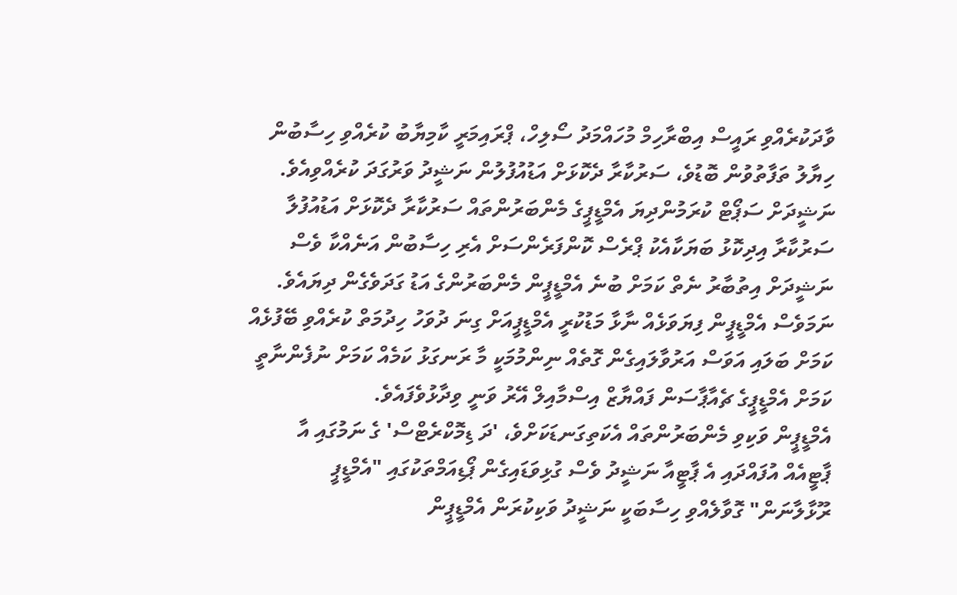ވާދަކުރެއްވި ރައީސް އިބްރާހިމް މުހައްމަދު ސޯލިހް، ޕްރައިމަރީ ކާމިޔާބު ކުރެއްވި ހިސާބުން ހިޔާލު ތަފާތުވުން ބޮޑުވެ، ސަރުކާރާ ދެކޮޅަށް އަޑުއުފުލުން ނަޝީދު ވަރުގަދަ ކުރެއްވިއެވެ. ނަޝީދަށް ސަޕޯޓް ކުރަމުންދިޔަ އެމްޑީޕީގެ މެންބަރުންތައް ސަރުކާރާ ދެކޮޅަށް އަޑުއުފުލާ ސަރުކާރާ އިދިކޮޅު ބަޔަކާއެކު ޕްރެސް ކޮންފަރެންސަށް އެރި ހިސާބުން އަނެއްކާ ވެސް ނަޝީދަށް އިތުބާރު ނެތް ކަމަށް ބުނެ އެމްޑީޕީން މެންބަރުންގެ އަޑު ގަދަވެގެން ދިޔައެވެ. ނަމަވެސް އެމްޑީޕީން ފިޔަވަޅެއް ނާޅާ މަޑުކުރީ އެމްޑީޕީއަށް ގިނަ ދުވަހު ހިދުމަތް ކުރެއްވި ބޭފުޅެއް ކަމަށް ބަލައި އަވަސް އަރުވާލައިގެން ގޮތެއް ނިންމުމަކީ މާ ރަނގަޅު ކަމެއް ކަމަށް ނުފެންނާތީ ކަމަށް އެމްޑީޕީގެ ޗެއާޕާސަން ފައްޔާޒް އިސްމާއިލް އޭރު ވަނީ ވިދާޅުވެފައެވެ.
އެމްޑީޕީން ވަކިވި މެންބަރުންތައް އެކަތިގަނޑަކަށްވެ، 'ދަ ޑިމޮކްރެޓްސް' ގެ ނަމުގައި އާ ޕާޓީއެއް އުފައްދައި އެ ޕާޓީއާ ނަޝީދު ވެސް ގުޅިވަޑައިގެން ޕޯޑިއަމްތަކުގައި "އެމްޑީޕީ ރޫޅާލާނަން" ގޮވާލެއްވި ހިސާބަކީ ނަޝީދު ވަކިކުރަން އެމްޑީޕީން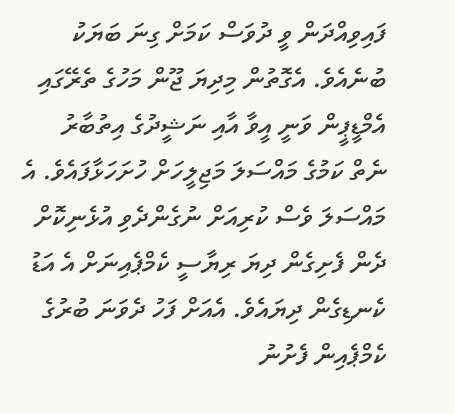ފައިވިއްދަން ވީ ދުވަސް ކަމަށް ގިނަ ބަޔަކު ބުނެއެވެ. އެގޮތުން މިދިޔަ ޖޫން މަހުގެ ތެރޭގައި އެމްޑީޕީން ވަނީ އީވާ އާއި ނަޝީދުގެ އިތުބާރު ނެތް ކަމުގެ މައްސަލަ މަޖިލީހަށް ހުށަހަޅާފައެވެ. އެ މައްސަލަ ވެސް ކުރިއަށް ނުގެންދެވި އުޅެނިކޮށް ދެން ފެށިގެން ދިޔަ ރިޔާސީ ކެމްޕެއިނަށް އެ އަޑު ކެނޑިގެން ދިޔައެވެ. އެއަށް ފަހު ދެވަނަ ބުރުގެ ކެމްޕެއިން ފެށުނު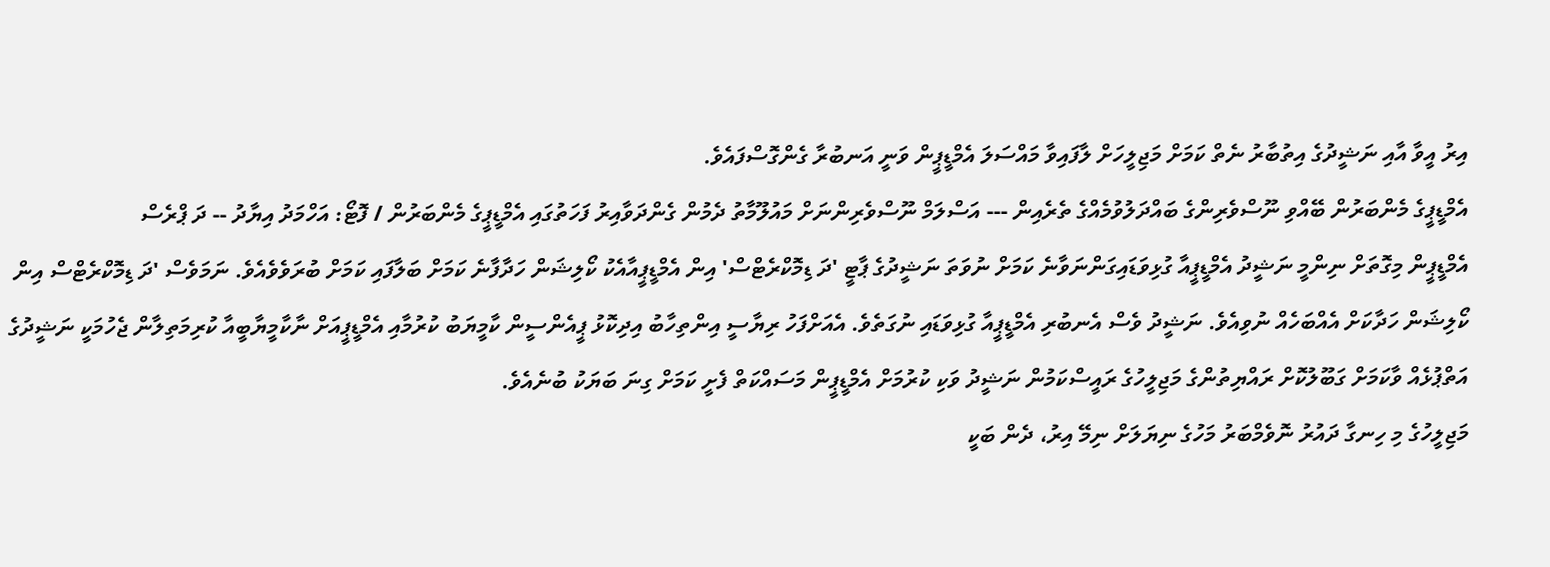އިރު އީވާ އާއި ނަޝީދުގެ އިތުބާރު ނެތް ކަމަށް މަޖިލީހަށް ލާފައިވާ މައްސަލަ އެމްޑީޕީން ވަނީ އަނބުރާ ގެންގޮސްފައެވެ.
އެމްޑީޕީގެ މެންބަރުން ބޭއްވި ނޫސްވެރިންގެ ބައްދަލުވުމެއްގެ ތެރެއިން --- އަސްލަމް ނޫސްވެރިންނަށް މައުލޫމާތު ދެމުން ގެންދަވާއިރު ފަހަތުގައި އެމްޑީޕީގެ މެންބަރުން / ފޮޓޯ: އަހްމަދު އިޔާދު -- ދަ ޕްރެސް
އެމްޑީޕީން މިގޮތަށް ނިންމީ ނަޝީދު އެމްޑީޕީއާ ގުޅިވަޑައިގަންނަވާނެ ކަމަށް ނުވަތަ ނަޝީދުގެ ޕާޓީ 'ދަ ޑިމޮކްރެޓްސް' އިން އެމްޑީޕީއާއެކު ކޯލިޝަން ހަދާފާނެ ކަމަށް ބަލާފައި ކަމަށް ބުރަވެވެއެވެ. ނަމަވެސް 'ދަ ޑިމޮކްރެޓްސް އިން ކޯލިޝަން ހަދާކަށް އެއްބަހެއް ނުވިއެވެ. ނަޝީދު ވެސް އެނބުރި އެމްޑީޕީއާ ގުޅިވަޑައި ނުގަތެވެ. އެއަށްފަހު ރިޔާސީ އިންތިހާބު އިދިކޮޅު ޕީއެންސީން ކާމީޔަބު ކުރުމާއި އެމްޑީޕީއަށް ނާކާމީޔާބީއާ ކުރިމަތިލާން ޖެހުމަކީ ނަޝީދުގެ އަތްޕުޅެއް ވާކަމަށް ގަބޫލުކޮށް ރައްޔިތުންގެ މަޖިލީހުގެ ރައީސްކަމުން ނަޝީދު ވަކި ކުރުމަށް އެމްޑީޕީން މަސައްކަތް ފެށީ ކަމަށް ގިނަ ބަޔަކު ބުނެއެވެ.
މަޖިލީހުގެ މި ހިނގާ ދައުރު ނޮވެމްބަރު މަހުގެ ނިޔަލަށް ނިމޭ އިރު، ދެން ބަކީ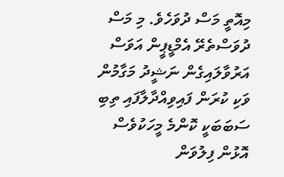މިއޮތީ މަސް ދުވަހެވެ. މި މަސް ދުވަސްތެރޭ އެމްޑީޕީން އަވަސް އަރުވާލައިގެން ނަޝީދު މަގާމުން ވަކި ކުރަން ފައިވިއްދާލާފައި ތިބި ސަބަބަކީ ކޮންމެ މީހަކުވެސް އޮޅުން ފިލުވަން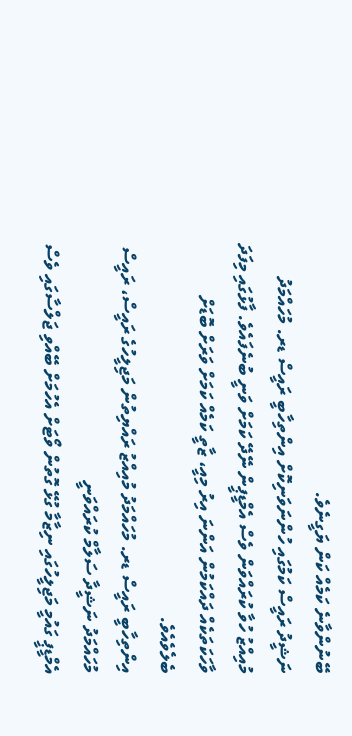ބޭނުންވާނެ ކަމެއް ކަން ޔަގީނެވެ.
ނަޝީދު ރައީސް ކަމުގައި ހުންނަވަނިކޮށް އިންތިހާބީ ރައީސް ޑރ. މުހައްމަދު މުއިއްޒު ހުވާ ކުރައްވަން ވެސް އެމްޑީޕީން ނޭދޭ ކަމަށް ވަނީ ބުނެފައެވެ. ފާޅުގައި މިފަދަ ވާހަކަތަކެއް ދައްކަމުން އަންނަ އިރު މިއީ، ޒާތީ ކަމެއް ކަމަށް ވަރަށް ބޮޑަށް ބެލެވެއެވެ.
އިންތިހާބީ ރައީސް ޑރ. މުހައްމަދު މުއިއްޒު ރައްޔިތުން މަޖިލީހުގެ ރައީސް، ރައީސް މުހައްމަދު ނަޝީދާ ސަލާމް ކުރައްވަނީ
އެމްޑީޕީ ގައުމީ މަޖިލީހުގައި ނިޒާމާ ގުޅޭ ގޮތުން ވޯޓަށް އެހުމަށް ބޭއްވި ޖަލްސާގައި ވެސް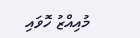މުއިއްޒު ހޮވައި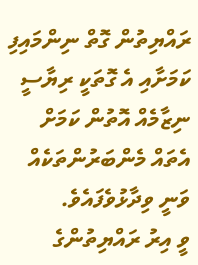ރައްޔިތުން ގޮތް ނިންމައިފި ކަމަށާއި އެ ގޮތަކީ ރިޔާސީ ނިޒާމެއް އޮތުން ކަމަށް އެތައް މެންބަރުންތަކެއް ވަނީ ވިދާޅުވެފައެވެ.
ވީ އިރު ރައްޔިތުންގެ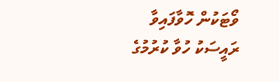ވޯޓަކުން ހޮވާފައިވާ ރައީސަކު ހުވާ ކުރުމުގެ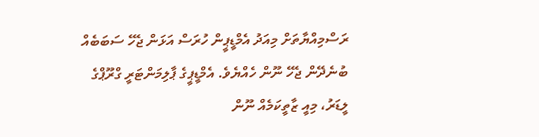ރަސްމިއްޔާތަށް މިއަދު އެމްޑީޕީން ހުރަސް އަޅަން ޖެހޭ ސަބަބެއް ބުނެދޭން ޖެހޭ ނޫން ހެއްޔެވެ. އެމްޑީޕީގެ ޕާލިމަންޓަރީ ގްރޫޕްގެ ލީޑަރު، މިއީ ޒާތީކަމެއް ނޫން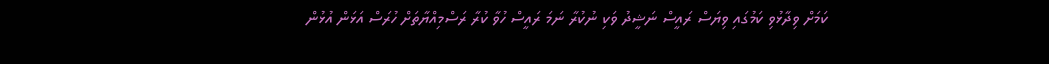ކަމަށް ވިދާޅުވި ކަމުގައި ވިޔަސް ރައީސް ނަޝީދު ވަކި ނުކުރާ ނަމަ ރައީސް ހުވާ ކުރާ ރަސްމިއްޔާތަށް ހުރަސް އަޅަން އުޅުން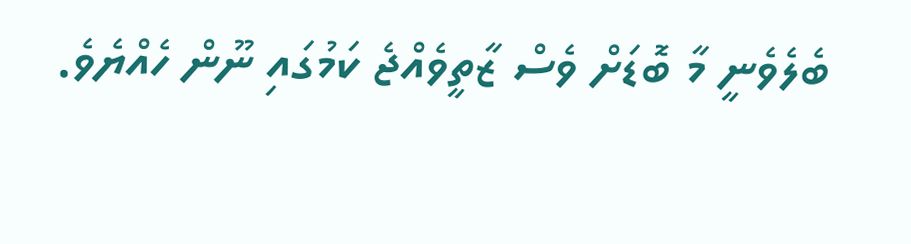ބެލެވެނީ މާ ބޮޑަށް ވެސް ޒާތީވެއްޖެ ކަމުގައި ނޫން ހެއްޔެވެ.